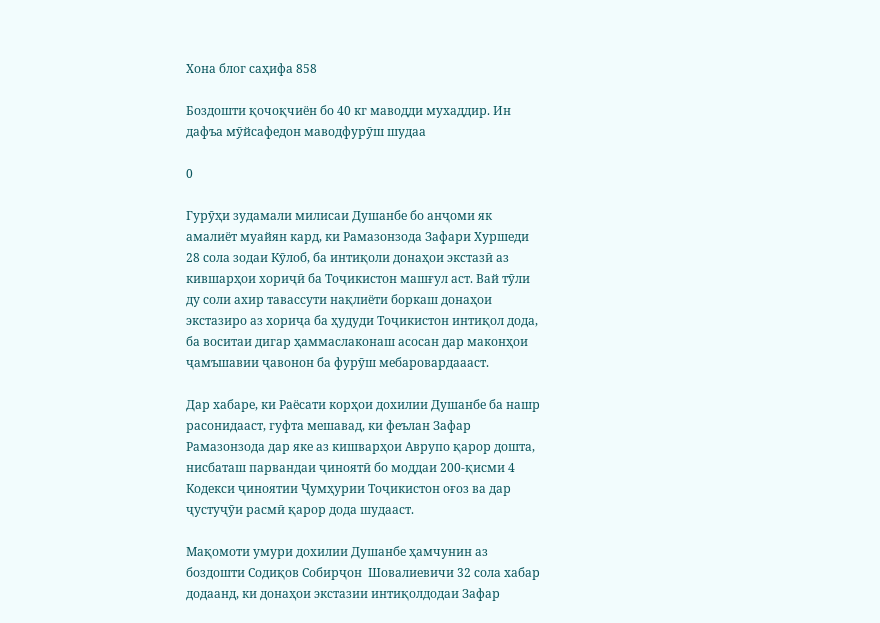Хона блог саҳифа 858

Боздошти қочоқчиён бо 40 кг маводди мухаддир. Ин дафъа мӯйсафедон маводфурӯш шудаа

0

Гурӯҳи зудамали милисаи Душанбе бо анҷоми як амалиёт муайян кард, ки Рамазонзода Зафари Хуршеди 28 сола зодаи Кӯлоб, ба интиқоли донаҳои экстазӣ аз кившарҳои хориҷӣ ба Тоҷикистон машғул аст. Вай тӯли ду соли ахир тавассути нақлиёти боркаш донаҳои экстазиро аз хориҷа ба ҳудуди Тоҷикистон интиқол дода, ба воситаи дигар ҳаммаслаконаш асосан дар маконҳои ҷамъшавии ҷавонон ба фурӯш мебаровардаааст.

Дар хабаре, ки Раёсати корҳои дохилии Душанбе ба нашр расонидааст, гуфта мешавад, ки феълан Зафар Рамазонзода дар яке аз кишварҳои Аврупо қарор дошта, нисбаташ парвандаи ҷиноятӣ бо моддаи 200-қисми 4 Кодекси ҷиноятии Ҷумҳурии Тоҷикистон оғоз ва дар ҷустуҷӯи расмӣ қарор дода шудааст.

Мақомоти умури дохилии Душанбе ҳамчунин аз боздошти Содиқов Собирҷон  Шовалиевичи 32 сола хабар додаанд, ки донаҳои экстазии интиқолдодаи Зафар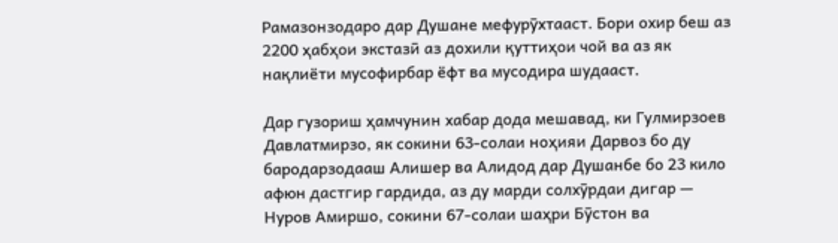Рамазонзодаро дар Душане мефурӯхтааст. Бори охир беш аз 2200 ҳабҳои экстазӣ аз дохили қуттиҳои чой ва аз як нақлиёти мусофирбар ёфт ва мусодира шудааст.

Дар гузориш ҳамчунин хабар дода мешавад, ки Гулмирзоев Давлатмирзо, як сокини 63-солаи ноҳияи Дарвоз бо ду бародарзодааш Алишер ва Алидод дар Душанбе бо 23 кило афюн дастгир гардида, аз ду марди солхӯрдаи дигар — Нуров Амиршо, сокини 67-солаи шаҳри Бӯстон ва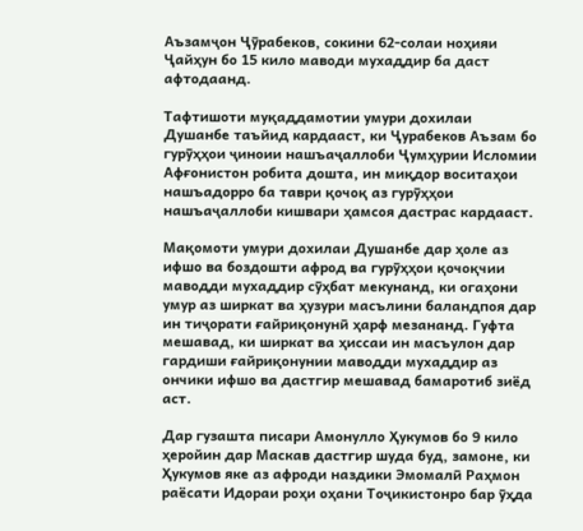Аъзамҷон Ҷӯрабеков, сокини 62-солаи ноҳияи Ҷайҳун бо 15 кило маводи мухаддир ба даст афтодаанд.

Тафтишоти муқаддамотии умури дохилаи Душанбе таъйид кардааст, ки Ҷурабеков Аъзам бо гурӯҳҳои ҷиноии нашъаҷаллоби Ҷумҳурии Исломии Афғонистон робита дошта, ин миқдор воситаҳои нашъадорро ба таври қочоқ аз гурӯҳҳои нашъаҷаллоби кишвари ҳамсоя дастрас кардааст.

Мақомоти умури дохилаи Душанбе дар ҳоле аз ифшо ва боздошти афрод ва гурӯҳҳои қочоқчии маводди мухаддир сӯҳбат мекунанд, ки огаҳони умур аз ширкат ва ҳузури масълини баландпоя дар ин тиҷорати ғайриқонунӣ ҳарф мезананд. Гуфта мешавад, ки ширкат ва ҳиссаи ин масъулон дар гардиши ғайриқонунии маводди мухаддир аз ончики ифшо ва дастгир мешавад бамаротиб зиёд аст.

Дар гузашта писари Амонулло Ҳукумов бо 9 кило ҳеройин дар Маскав дастгир шуда буд, замоне, ки Ҳукумов яке аз афроди наздики Эмомалӣ Раҳмон раёсати Идораи роҳи оҳани Тоҷикистонро бар ӯҳда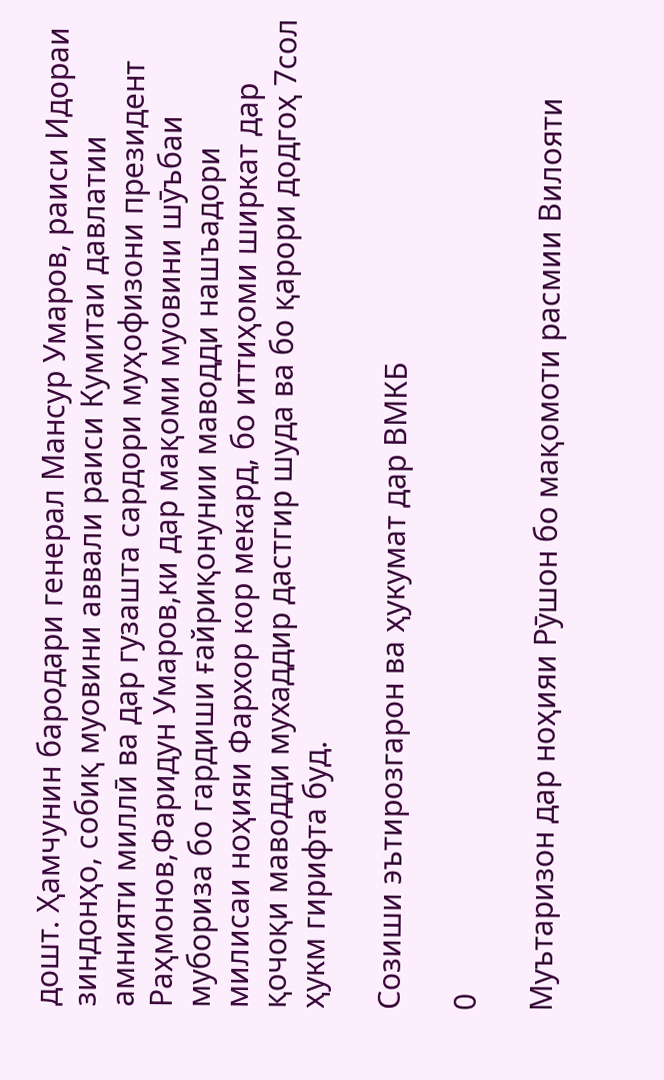дошт. Ҳамчунин бародари генерал Мансур Умаров, раиси Идораи зиндонҳо, собиқ муовини аввали раиси Кумитаи давлатии амнияти миллӣ ва дар гузашта сардори муҳофизони президент Раҳмонов,Фаридун Умаров,ки дар мақоми муовини шӯъбаи мубориза бо гардиши ғайриқонунии маводди нашъадори милисаи ноҳияи Фархор кор мекард, бо иттиҳоми ширкат дар қочоқи маводди мухаддир дастгир шуда ва бо қарори додгоҳ 7сол ҳукм гирифта буд.

Созиши эътирозгарон ва ҳукумат дар ВМКБ

0

Муътаризон дар ноҳияи Рӯшон бо мақомоти расмии Вилояти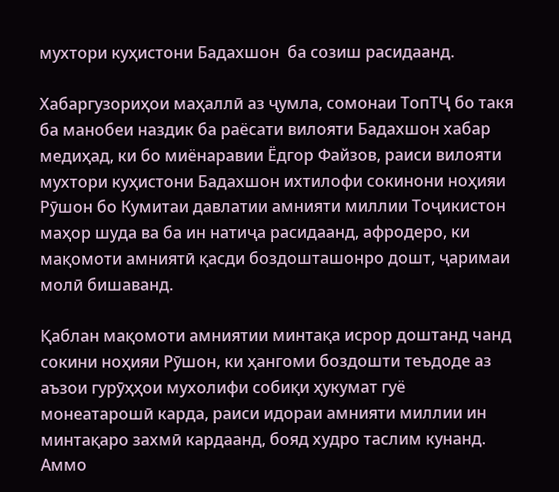мухтори куҳистони Бадахшон  ба созиш расидаанд.

Хабаргузориҳои маҳаллӣ аз ҷумла, сомонаи ТопТҶ бо такя ба манобеи наздик ба раёсати вилояти Бадахшон хабар медиҳад, ки бо миёнаравии Ёдгор Файзов, раиси вилояти мухтори куҳистони Бадахшон ихтилофи сокинони ноҳияи Рӯшон бо Кумитаи давлатии амнияти миллии Тоҷикистон маҳор шуда ва ба ин натиҷа расидаанд, афродеро, ки мақомоти амниятӣ қасди боздошташонро дошт, ҷаримаи молӣ бишаванд.

Қаблан мақомоти амниятии минтақа исрор доштанд чанд сокини ноҳияи Рӯшон, ки ҳангоми боздошти теъдоде аз аъзои гурӯҳҳои мухолифи собиқи ҳукумат гуё монеатарошӣ карда, раиси идораи амнияти миллии ин минтақаро захмӣ кардаанд, бояд худро таслим кунанд. Аммо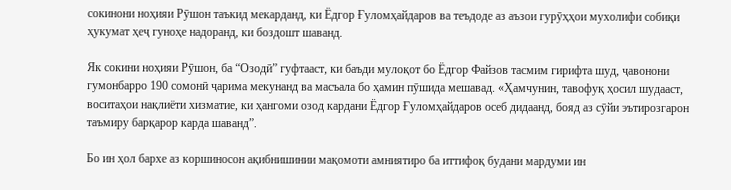сокинони ноҳияи Рӯшон таъкид мекарданд, ки Ёдгор Ғуломҳайдаров ва теъдоде аз аъзои гурӯҳҳои мухолифи собиқи ҳукумат ҳеҷ гуноҳе надоранд, ки боздошт шаванд.

Як сокини ноҳияи Рӯшон, ба “Озодӣ” гуфтааст, ки баъди мулоқот бо Ёдгор Файзов тасмим гирифта шуд, ҷавонони гумонбарро 190 сомонӣ ҷарима мекунанд ва масъала бо ҳамин пӯшида мешавад. «Ҳамчунин, тавофуқ ҳосил шудааст, воситаҳои нақлиёти хизматие, ки ҳангоми озод кардани Ёдгор Ғуломҳайдаров осеб дидаанд, бояд аз сӯйи эътирозгарон таъмиру барқарор карда шаванд”.

Бо ин ҳол бархе аз коршиносон ақибнишинии мақомоти амниятиро ба иттифоқ будани мардуми ин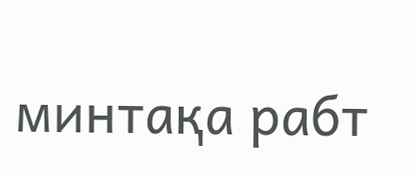минтақа рабт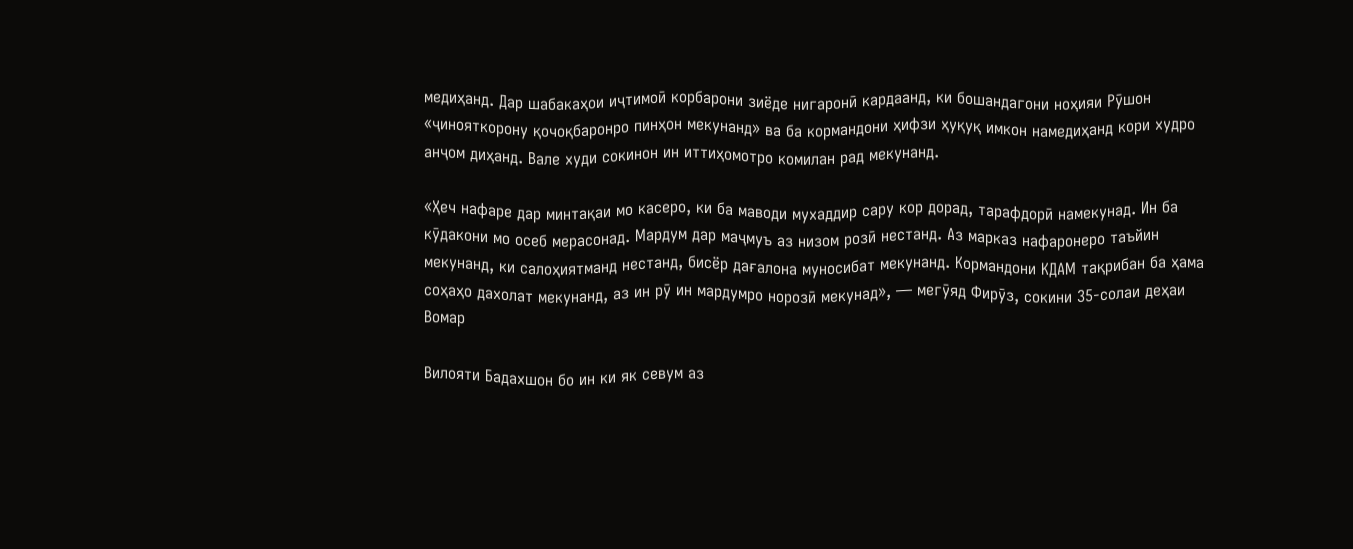медиҳанд. Дар шабакаҳои иҷтимоӣ корбарони зиёде нигаронӣ кардаанд, ки бошандагони ноҳияи Рӯшон «ҷинояткорону қочоқбаронро пинҳон мекунанд» ва ба кормандони ҳифзи ҳуқуқ имкон намедиҳанд кори худро анҷом диҳанд. Вале худи сокинон ин иттиҳомотро комилан рад мекунанд.

«Ҳеч нафаре дар минтақаи мо касеро, ки ба маводи мухаддир сару кор дорад, тарафдорӣ намекунад. Ин ба кӯдакони мо осеб мерасонад. Мардум дар маҷмуъ аз низом розӣ нестанд. Аз марказ нафаронеро таъйин мекунанд, ки салоҳиятманд нестанд, бисёр дағалона муносибат мекунанд. Кормандони КДАМ тақрибан ба ҳама соҳаҳо дахолат мекунанд, аз ин рӯ ин мардумро норозӣ мекунад», — мегӯяд Фирӯз, сокини 35-солаи деҳаи Вомар

Вилояти Бадахшон бо ин ки як севум аз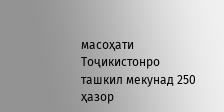масоҳати Тоҷикистонро ташкил мекунад 250 ҳазор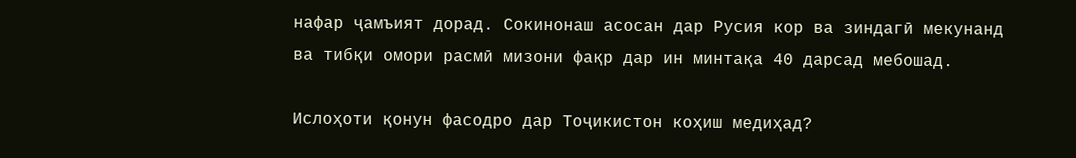нафар ҷамъият дорад. Сокинонаш асосан дар Русия кор ва зиндагӣ мекунанд ва тибқи омори расмӣ мизони фақр дар ин минтақа 40 дарсад мебошад.

Ислоҳоти қонун фасодро дар Тоҷикистон коҳиш медиҳад?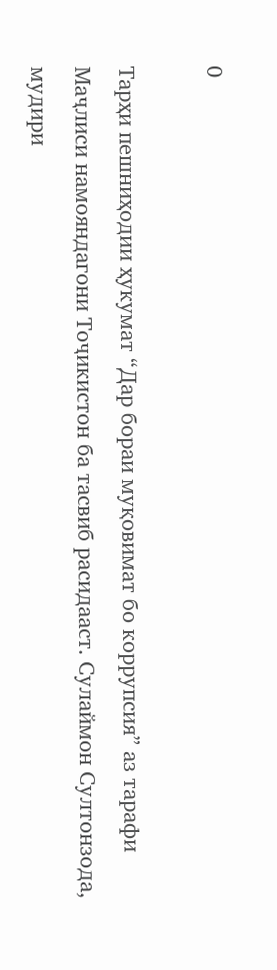0

Тарҳи пешниҳодии ҳукумат “Дар бораи муқовимат бо коррупсия” аз тарафи Маҷлиси намояндагони Тоҷикистон ба тасвиб расидааст. Сулаймон Султонзода, мудири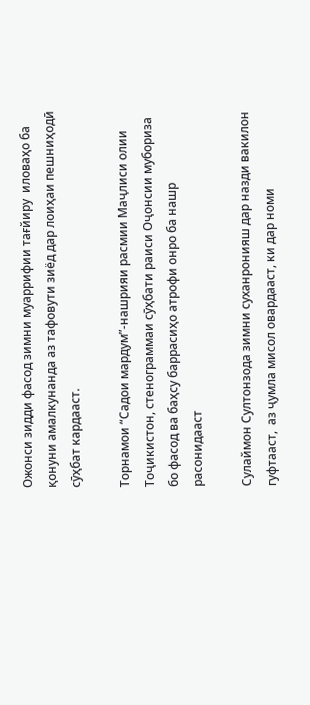Ожонси зидди фасод зимни муаррифии тағйиру  иловаҳо ба қонуни амалкунанда аз тафовути зиёд дар лоиҳаи пешниҳодӣ сӯҳбат кардааст.

Торнамои “Садои мардум”-нашрияи расмии Маҷлиси олии Тоҷикистон, стенограммаи сӯҳбати раиси Оҷонсии мубориза бо фасод ва баҳсу баррасиҳо атрофи онро ба нашр расонидааст

Сулаймон Султонзода зимни суханронияш дар назди вакилон гуфтааст,  аз ҷумла мисол овардааст, ки дар номи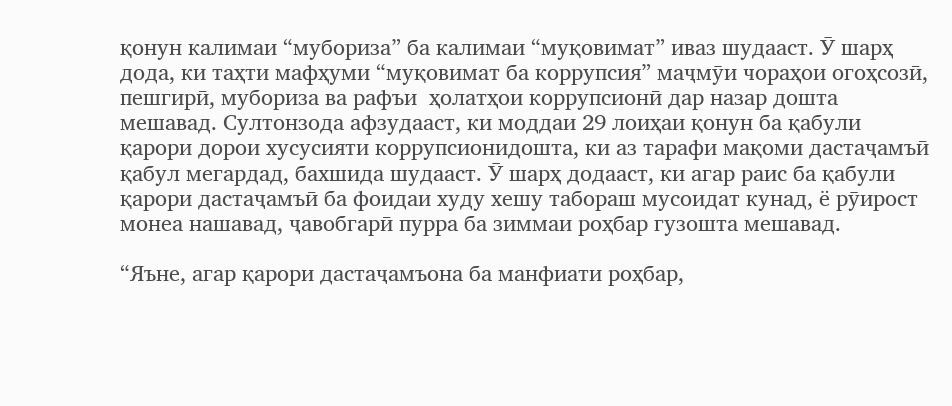қонун калимаи “мубориза” ба калимаи “муқовимат” иваз шудааст. Ӯ шарҳ дода, ки таҳти мафҳуми “муқовимат ба коррупсия” маҷмӯи чораҳои огоҳсозӣ, пешгирӣ, мубориза ва рафъи  ҳолатҳои коррупсионӣ дар назар дошта мешавад. Султонзода афзудааст, ки моддаи 29 лоиҳаи қонун ба қабули қарори дорои хусусияти коррупсионидошта, ки аз тарафи мақоми дастаҷамъӣ қабул мегардад, бахшида шудааст. Ӯ шарҳ додааст, ки агар раис ба қабули қарори дастаҷамъӣ ба фоидаи худу хешу табораш мусоидат кунад, ё рӯирост монеа нашавад, ҷавобгарӣ пурра ба зиммаи роҳбар гузошта мешавад.

“Яъне, агар қарори дастаҷамъона ба манфиати роҳбар,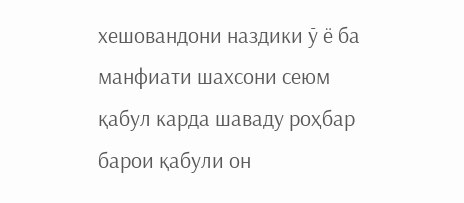хешовандони наздики ӯ ё ба манфиати шахсони сеюм қабул карда шаваду роҳбар барои қабули он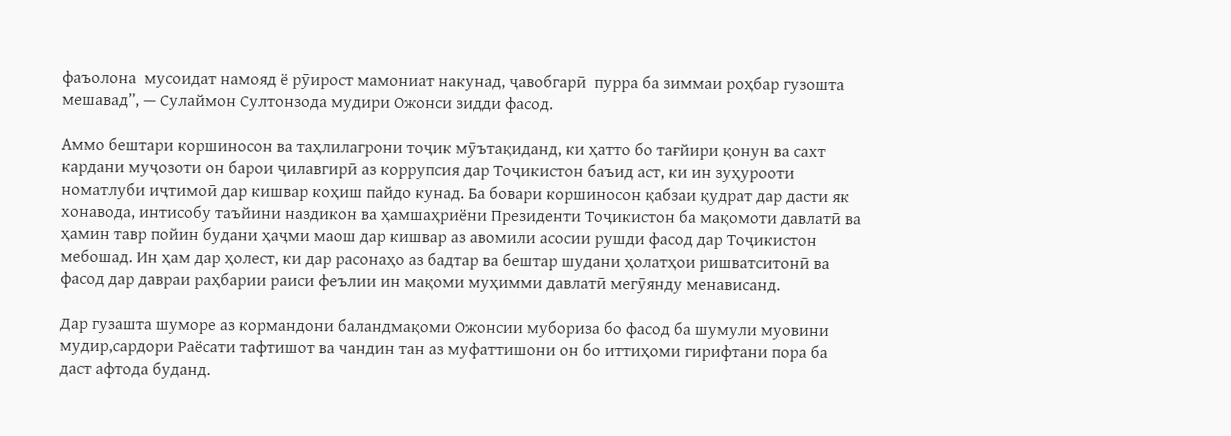фаъолона  мусоидат намояд ё рӯирост мамониат накунад, ҷавобгарӣ  пурра ба зиммаи роҳбар гузошта мешавад”, — Сулаймон Султонзода мудири Ожонси зидди фасод.

Аммо бештари коршиносон ва таҳлилагрони тоҷик мӯътақиданд, ки ҳатто бо тағйири қонун ва сахт кардани муҷозоти он барои ҷилавгирӣ аз коррупсия дар Тоҷикистон баъид аст, ки ин зуҳурооти номатлуби иҷтимоӣ дар кишвар коҳиш пайдо кунад. Ба бовари коршиносон қабзаи қудрат дар дасти як хонавода, интисобу таъйини наздикон ва ҳамшаҳриёни Президенти Тоҷикистон ба мақомоти давлатӣ ва ҳамин тавр пойин будани ҳаҷми маош дар кишвар аз авомили асосии рушди фасод дар Тоҷикистон мебошад. Ин ҳам дар ҳолест, ки дар расонаҳо аз бадтар ва бештар шудани ҳолатҳои ришватситонӣ ва фасод дар давраи раҳбарии раиси феълии ин мақоми муҳимми давлатӣ мегӯянду менависанд.

Дар гузашта шуморе аз кормандони баландмақоми Ожонсии мубориза бо фасод ба шумули муовини мудир,сардори Раёсати тафтишот ва чандин тан аз муфаттишони он бо иттиҳоми гирифтани пора ба даст афтода буданд.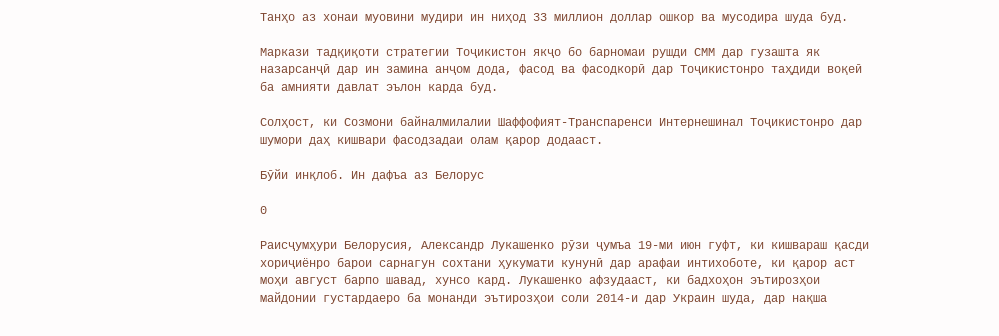Танҳо аз хонаи муовини мудири ин ниҳод 33 миллион доллар ошкор ва мусодира шуда буд.

Маркази тадқиқоти стратегии Тоҷикистон якҷо бо барномаи рушди СММ дар гузашта як назарсанҷӣ дар ин замина анҷом дода, фасод ва фасодкорӣ дар Тоҷикистонро таҳдиди воқеӣ ба амнияти давлат эълон карда буд.

Солҳост, ки Созмони байналмилалии Шаффофият-Транcпаренси Интернешинал Тоҷикистонро дар шумори даҳ кишвари фасодзадаи олам қарор додааст.

Бӯйи инқлоб. Ин дафъа аз Белорус

0

Раисҷумҳури Белорусия, Александр Лукашенко рӯзи ҷумъа 19-ми июн гуфт, ки кишвараш қасди хориҷиёнро барои сарнагун сохтани ҳукумати кунунӣ дар арафаи интихоботе, ки қарор аст моҳи август барпо шавад, хунсо кард. Лукашенко афзудааст, ки бадхоҳон эътирозҳои майдонии густардаеро ба монанди эътирозҳои соли 2014-и дар Украин шуда, дар нақша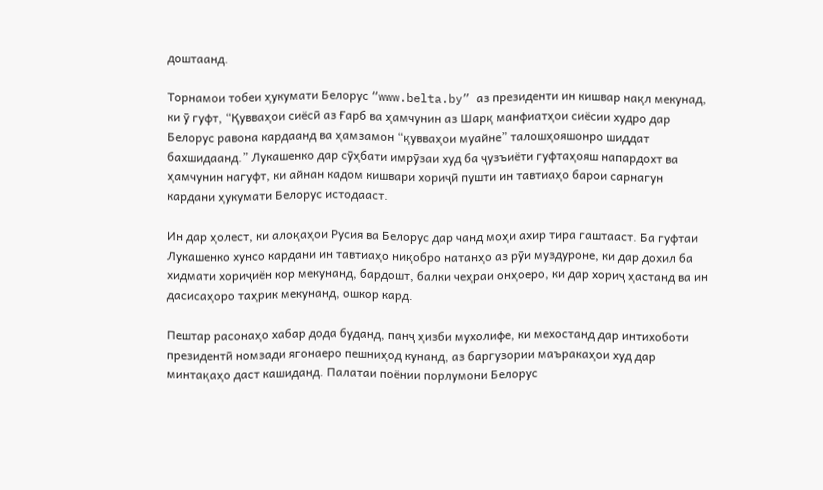доштаанд.

Торнамои тобеи ҳукумати Белорус “www.belta.by” аз президенти ин кишвар нақл мекунад, ки ӯ гуфт, “Қувваҳои сиёсӣ аз Ғарб ва ҳамчунин аз Шарқ манфиатҳои сиёсии худро дар Белорус равона кардаанд ва ҳамзамон “қувваҳои муайне” талошҳояшонро шиддат бахшидаанд.” Лукашенко дар сӯҳбати имрӯзаи худ ба ҷузъиёти гуфтаҳояш напардохт ва ҳамчунин нагуфт, ки айнан кадом кишвари хориҷӣ пушти ин тавтиаҳо барои сарнагун кардани ҳукумати Белорус истодааст.

Ин дар ҳолест, ки алоқаҳои Русия ва Белорус дар чанд моҳи ахир тира гаштааст. Ба гуфтаи Лукашенко хунсо кардани ин тавтиаҳо ниқобро натанҳо аз рӯи муздуроне, ки дар дохил ба хидмати хориҷиён кор мекунанд, бардошт, балки чеҳраи онҳоеро, ки дар хориҷ ҳастанд ва ин дасисаҳоро таҳрик мекунанд, ошкор кард.

Пештар расонаҳо хабар дода буданд, панҷ ҳизби мухолифе, ки мехостанд дар интихоботи президентӣ номзади ягонаеро пешниҳод кунанд, аз баргузории маъракаҳои худ дар минтақаҳо даст кашиданд. Палатаи поёнии порлумони Белорус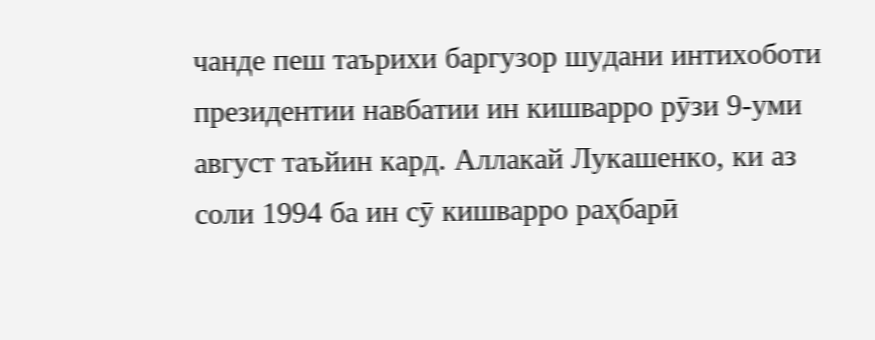чанде пеш таърихи баргузор шудани интихоботи президентии навбатии ин кишварро рӯзи 9-уми август таъйин кард. Аллакай Лукашенко, ки аз соли 1994 ба ин сӯ кишварро раҳбарӣ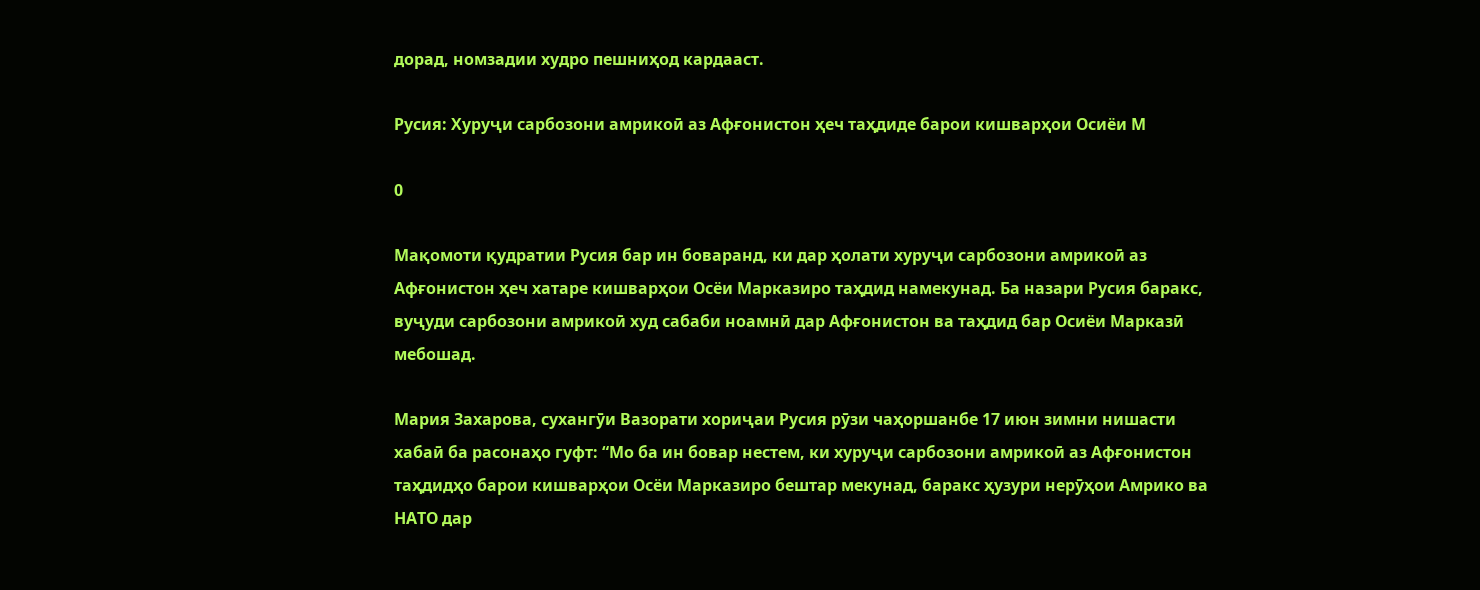дорад, номзадии худро пешниҳод кардааст.

Русия: Хуруҷи сарбозони амрикоӣ аз Афғонистон ҳеч таҳдиде барои кишварҳои Осиёи М

0

Мақомоти қудратии Русия бар ин боваранд, ки дар ҳолати хуруҷи сарбозони амрикоӣ аз Афғонистон ҳеч хатаре кишварҳои Осёи Марказиро таҳдид намекунад. Ба назари Русия баракс, вуҷуди сарбозони амрикоӣ худ сабаби ноамнӣ дар Афғонистон ва таҳдид бар Осиёи Марказӣ мебошад.

Мария Захарова, сухангӯи Вазорати хориҷаи Русия рӯзи чаҳоршанбе 17 июн зимни нишасти хабаӣ ба расонаҳо гуфт: “Мо ба ин бовар нестем, ки хуруҷи сарбозони амрикоӣ аз Афғонистон таҳдидҳо барои кишварҳои Осёи Марказиро бештар мекунад, баракс ҳузури нерӯҳои Амрико ва НАТО дар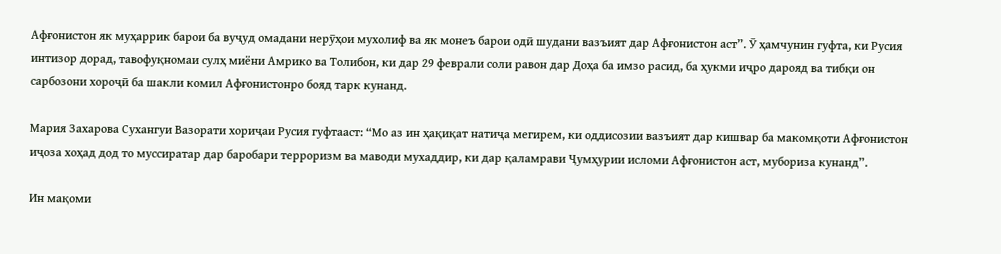Афғонистон як муҳаррик барои ба вуҷуд омадани нерӯҳои мухолиф ва як монеъ барои одӣ шудани вазъият дар Афғонистон аст”. Ӯ ҳамчунин гуфта, ки Русия интизор дорад, тавофуқномаи сулҳ миёни Амрико ва Толибон, ки дар 29 феврали соли равон дар Доҳа ба имзо расид, ба ҳукми иҷро дарояд ва тибқи он сарбозони хороҷӣ ба шакли комил Афғонистонро бояд тарк кунанд.

Мария Захарова Сухангуи Вазорати хориҷаи Русия гуфтааст: “Мо аз ин ҳақиқат натиҷа мегирем, ки оддисозии вазъият дар кишвар ба макомқоти Афғонистон иҷоза хоҳад дод то муссиратар дар баробари терроризм ва маводи мухаддир, ки дар қаламрави Ҷумҳурии исломи Афғонистон аст, мубориза кунанд”.

Ин мақоми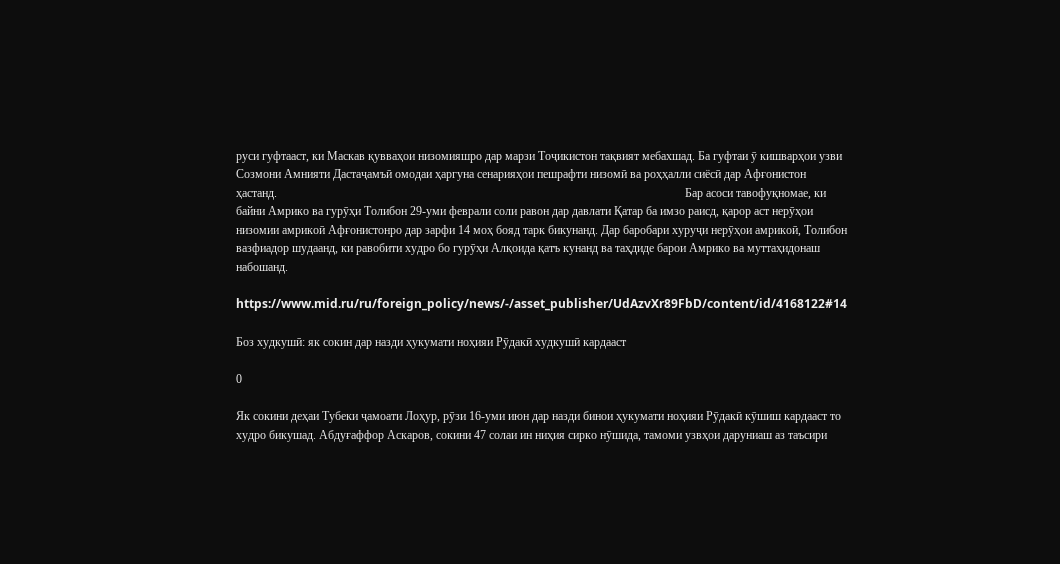руси гуфтааст, ки Маскав қувваҳои низомияшро дар марзи Тоҷикистон тақвият мебахшад. Ба гуфтаи ӯ кишварҳои узви Созмони Амнияти Дастаҷамъӣ омодаи ҳаргуна сенарияҳои пешрафти низомӣ ва роҳҳалли сиёсӣ дар Афғонистон ҳастанд.                                                                                                                                        Бар асоси тавофуқномае, ки байни Амрико ва гурӯҳи Толибон 29-уми феврали соли равон дар давлати Қатар ба имзо раисд, қарор аст нерӯҳои низомии амрикоӣ Афғонистонро дар зарфи 14 моҳ бояд тарк бикунанд. Дар баробари хуруҷи нерӯҳои амрикоӣ, Толибон вазфиадор шудаанд, ки равобити худро бо гурӯҳи Алқоида қатъ кунанд ва таҳдиде барои Амрико ва муттаҳидонаш набошанд.

https://www.mid.ru/ru/foreign_policy/news/-/asset_publisher/UdAzvXr89FbD/content/id/4168122#14

Боз худкушӣ: як сокин дар назди ҳукумати ноҳияи Рӯдакӣ худкушӣ кардааст

0

Як сокини деҳаи Тубеки ҷамоати Лоҳур, рӯзи 16-уми июн дар назди бинои ҳукумати ноҳияи Рӯдакӣ кӯшиш кардааст то худро бикушад. Абдуғаффор Аскаров, сокини 47 солаи ин ниҳия сирко нӯшида, тамоми узвҳои даруниаш аз таъсири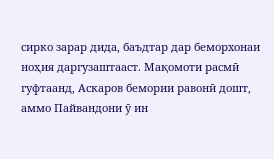сирко зарар дида, баъдтар дар беморхонаи ноҳия даргузаштааст. Мақомоти расмӣ гуфтаанд, Аскаров бемории равонӣ дошт, аммо Пайвандони ӯ ин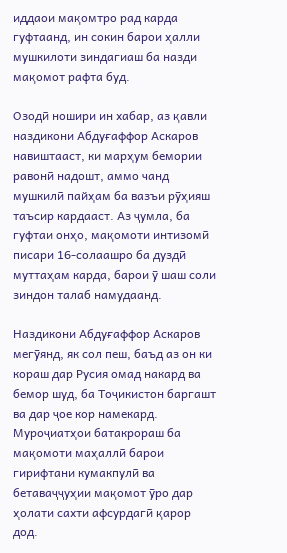иддаои мақомтро рад карда гуфтаанд, ин сокин барои ҳалли мушкилоти зиндагиаш ба назди мақомот рафта буд.

Озодӣ ношири ин хабар, аз қавли наздикони Абдуғаффор Аскаров навиштааст, ки марҳум бемории равонӣ надошт, аммо чанд мушкилӣ пайҳам ба вазъи рӯҳияш таъсир кардааст. Аз ҷумла, ба гуфтаи онҳо, мақомоти интизомӣ писари 16-солаашро ба дуздӣ муттаҳам карда, барои ӯ шаш соли зиндон талаб намудаанд.

Наздикони Абдуғаффор Аскаров мегӯянд, як сол пеш, баъд аз он ки кораш дар Русия омад накард ва бемор шуд, ба Тоҷикистон баргашт ва дар ҷое кор намекард. Муроҷиатҳои батакрораш ба мақомоти маҳаллӣ барои гирифтани кумакпулӣ ва бетаваҷҷуҳии мақомот ӯро дар ҳолати сахти афсурдагӣ қарор дод.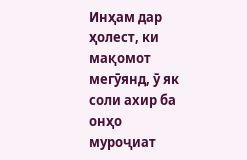Инҳам дар ҳолест, ки мақомот мегӯянд, ӯ як соли ахир ба онҳо муроҷиат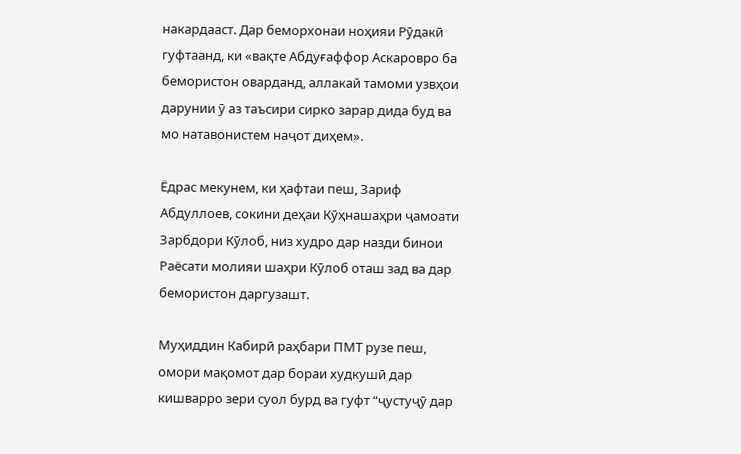накардааст. Дар беморхонаи ноҳияи Рӯдакӣ гуфтаанд, ки «вақте Абдуғаффор Аскаровро ба бемористон оварданд, аллакай тамоми узвҳои дарунии ӯ аз таъсири сирко зарар дида буд ва мо натавонистем наҷот диҳем».

Ёдрас мекунем, ки ҳафтаи пеш, Зариф Абдуллоев, сокини деҳаи Кӯҳнашаҳри ҷамоати Зарбдори Кӯлоб, низ худро дар назди бинои Раёсати молияи шаҳри Кӯлоб оташ зад ва дар бемористон даргузашт.

Муҳиддин Кабирӣ раҳбари ПМТ рузе пеш, омори мақомот дар бораи худкушӣ дар кишварро зери суол бурд ва гуфт “ҷустуҷӯ дар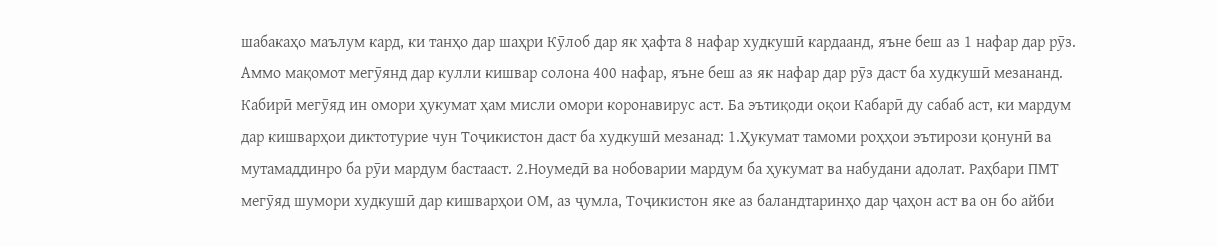шабакаҳо маълум кард, ки танҳо дар шаҳри Кӯлоб дар як ҳафта 8 нафар худкушӣ кардаанд, яъне беш аз 1 нафар дар рӯз. Аммо мақомот мегӯянд дар кулли кишвар солона 400 нафар, яъне беш аз як нафар дар рӯз даст ба худкушӣ мезананд. Кабирӣ мегӯяд ин омори ҳукумат ҳам мисли омори коронавирус аст. Ба эътиқоди оқои Кабарӣ ду сабаб аст, ки мардум дар кишварҳои диктотурие чун Тоҷикистон даст ба худкушӣ мезанад: 1.Ҳукумат тамоми роҳҳои эътирози қонунӣ ва мутамаддинро ба рӯи мардум бастааст. 2.Ноумедӣ ва нобоварии мардум ба ҳукумат ва набудани адолат. Раҳбари ПМТ мегӯяд шумори худкушӣ дар кишварҳои ОМ, аз ҷумла, Тоҷикистон яке аз баландтаринҳо дар ҷаҳон аст ва он бо айби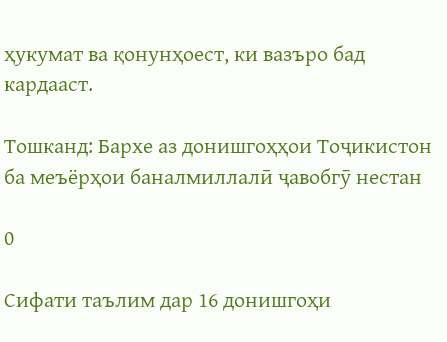ҳукумат ва қонунҳоест, ки вазъро бад кардааст.

Тошканд: Бархе аз донишгоҳҳои Тоҷикистон ба меъёрҳои баналмиллалӣ ҷавобгӯ нестан

0

Сифати таълим дар 16 донишгоҳи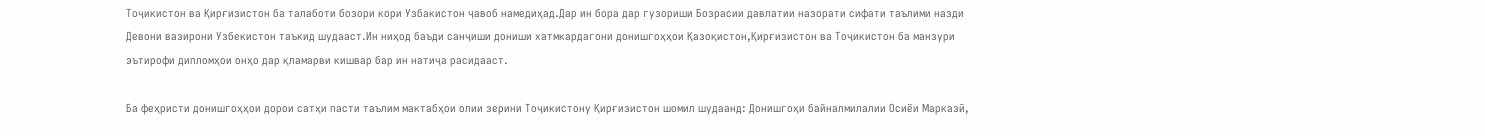Тоҷикистон ва Қирғизистон ба талаботи бозори кори Узбакистон ҷавоб намедиҳад.Дар ин бора дар гузориши Бозрасии давлатии назорати сифати таълими назди Девони вазирони Узбекистон таъкид шудааст.Ин ниҳод баъди санҷиши дониши хатмкардагони донишгоҳҳои Қазоқистон,Қирғизистон ва Тоҷикистон ба манзури эътирофи дипломҳои онҳо дар қламарви кишвар бар ин натиҷа расидааст.

Ба феҳристи донишгоҳҳои дорои сатҳи пасти таълим мактабҳои олии зерини Тоҷикистону Қирғизистон шомил шудаанд: Донишгоҳи байналмилалии Осиёи Марказӣ,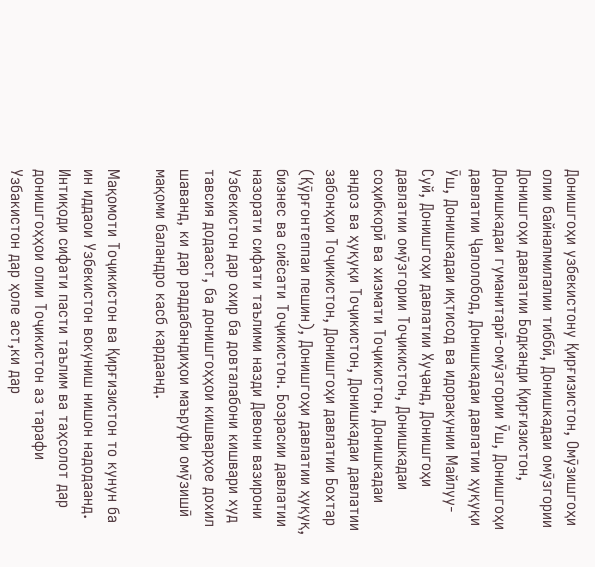Донишгоҳи узбекистону Қирғизистон, Омӯзишгоҳи олии байналмилалии тиббӣ, Донишкадаи омӯзгории Донишгоҳи давлатии Бодканди Қирғизистон, Донишкадаи гуманитарӣ-омӯзгории Ӯш, Донишгоҳи давлатии Ҷалолобод, Донишкадаи давлатии ҳуқуқи Ӯш, Донишкадаи иқтисод ва идоракунии Майлуу-Суй, Донишгоҳи давлатии Хуҷанд, Донишгоҳи давлатии омӯзгории Тоҷикистон, Донишкадаи соҳибкорӣ ва хизмати Тоҷикистон, Донишкадаи андоз ва ҳуқуқи Тоҷикистон, Донишкадаи давлатии забонҳои Тоҷикистон, Донишгоҳи давлатии Бохтар (Қӯрғонтеппаи пешин), Донишгоҳи давлатии ҳуқуқ, бизнес ва сиёсати Тоҷикистон. Бозрасии давлатии назорати сифати таълими назди Девони вазирони Узбекистон дар охир ба довталабони кишвари худ тавсия додааст, ба донишгоҳҳои кишварҳое дохил шаванд, ки дар раддабандиҳои маъруфи омӯзишӣ мақоми баландро касб кардаанд.

Мақомоти Тоҷикистон ва Қирғизистон то кунун ба ин иддаои Узбекистон вокуниш нишон надодаанд.
Интиқоди сифати пасти таълим ва таҳсолот дар донишгоҳҳои олии Тоҷикистон аз тарафи Узбакистон дар ҳоле аст,ки дар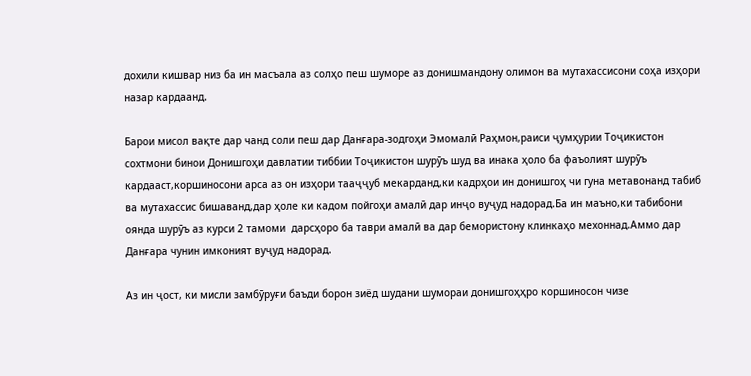дохили кишвар низ ба ин масъала аз солҳо пеш шуморе аз донишмандону олимон ва мутахассисони соҳа изҳори назар кардаанд.

Барои мисол вақте дар чанд соли пеш дар Данғара-зодгоҳи Эмомалӣ Раҳмон,раиси ҷумҳурии Тоҷикистон сохтмони бинои Донишгоҳи давлатии тиббии Тоҷикистон шурӯъ шуд ва инака ҳоло ба фаъолият шурӯъ кардааст,коршиносони арса аз он изҳори тааҷҷуб мекарданд,ки кадрҳои ин донишгоҳ чи гуна метавонанд табиб ва мутахассис бишаванд,дар ҳоле ки кадом пойгоҳи амалӣ дар инҷо вуҷуд надорад.Ба ин маъно,ки табибони оянда шурӯъ аз курси 2 тамоми  дарсҳоро ба таври амалӣ ва дар бемористону клинкаҳо мехоннад.Аммо дар Данғара чунин имконият вуҷуд надорад.

Аз ин ҷост, ки мисли замбӯруғи баъди борон зиёд шудани шумораи донишгоҳҳро коршиносон чизе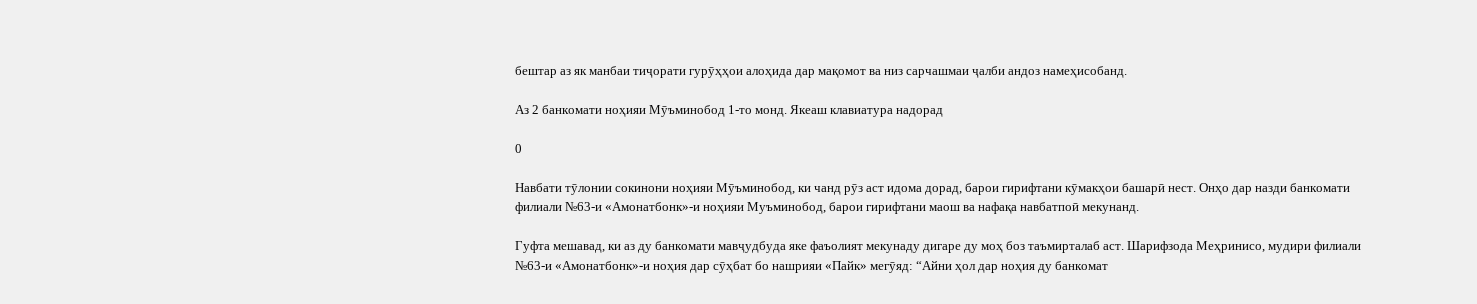бештар аз як манбаи тиҷорати гурӯҳҳои алоҳида дар мақомот ва низ сарчашмаи ҷалби андоз намеҳисобанд.

Аз 2 банкомати ноҳияи Мӯъминобод 1-то монд. Якеаш клавиатура надорад

0

Навбати тӯлонии сокинони ноҳияи Мӯъминобод, ки чанд рӯз аст идома дорад, барои гирифтани кӯмакҳои башарӣ нест. Онҳо дар назди банкомати филиали №63-и «Амонатбонк»-и ноҳияи Муъминобод, барои гирифтани маош ва нафақа навбатпоӣ мекунанд.

Гуфта мешавад, ки аз ду банкомати мавҷудбуда яке фаъолият мекунаду дигаре ду моҳ боз таъмирталаб аст. Шарифзода Меҳринисо, мудири филиали №63-и «Амонатбонк»-и ноҳия дар сӯҳбат бо нашрияи «Пайк» мегӯяд: “Айни ҳол дар ноҳия ду банкомат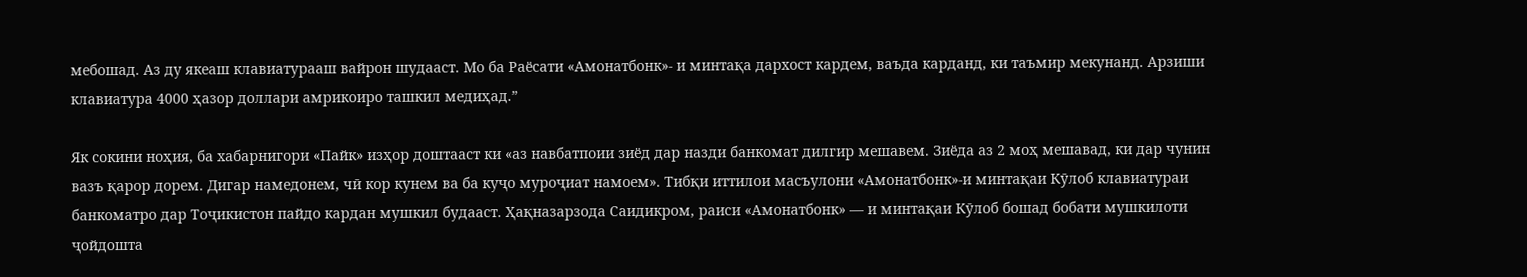мебошад. Аз ду якеаш клавиатурааш вайрон шудааст. Мо ба Раёсати «Амонатбонк»- и минтақа дархост кардем, ваъда карданд, ки таъмир мекунанд. Арзиши клавиатура 4000 ҳазор доллари амрикоиро ташкил медиҳад.”

Як сокини ноҳия, ба хабарнигори «Пайк» изҳор доштааст ки «аз навбатпоии зиёд дар назди банкомат дилгир мешавем. Зиёда аз 2 моҳ мешавад, ки дар чунин вазъ қарор дорем. Дигар намедонем, чӣ кор кунем ва ба куҷо муроҷиат намоем». Тибқи иттилои масъулони «Амонатбонк»-и минтақаи Кӯлоб клавиатураи банкоматро дар Тоҷикистон пайдо кардан мушкил будааст. Ҳақназарзода Саидикром, раиси «Амонатбонк» — и минтақаи Кӯлоб бошад бобати мушкилоти ҷойдошта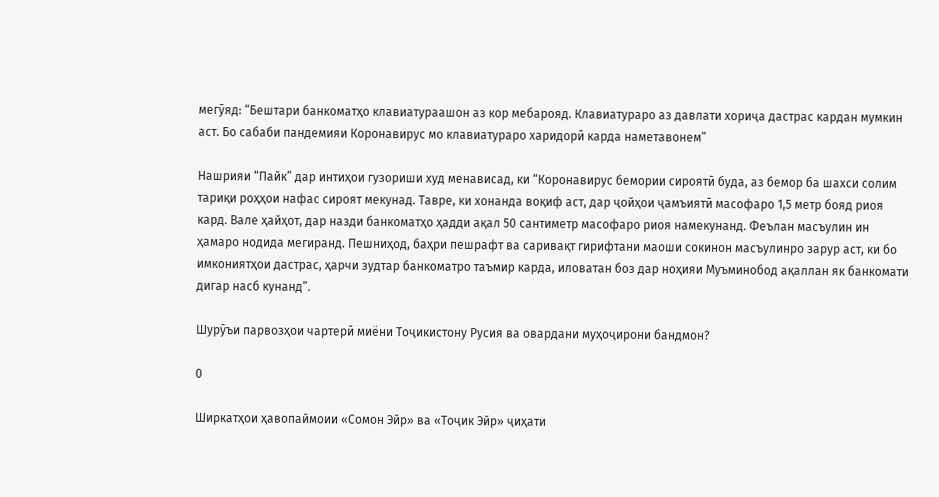мегӯяд: “Бештари банкоматҳо клавиатураашон аз кор мебарояд. Клавиатураро аз давлати хориҷа дастрас кардан мумкин аст. Бо сабаби пандемияи Коронавирус мо клавиатураро харидорӣ карда наметавонем”

Нашрияи “Пайк” дар интиҳои гузориши худ менависад, ки “Коронавирус бемории сироятӣ буда, аз бемор ба шахси солим тариқи роҳҳои нафас сироят мекунад. Тавре, ки хонанда воқиф аст, дар ҷойҳои ҷамъиятӣ масофаро 1,5 метр бояд риоя кард. Вале ҳайҳот, дар назди банкоматҳо ҳадди ақал 50 сантиметр масофаро риоя намекунанд. Феълан масъулин ин ҳамаро нодида мегиранд. Пешниҳод, баҳри пешрафт ва саривақт гирифтани маоши сокинон масъулинро зарур аст, ки бо имкониятҳои дастрас, ҳарчи зудтар банкоматро таъмир карда, иловатан боз дар ноҳияи Муъминобод ақаллан як банкомати дигар насб кунанд”.

Шурӯъи парвозҳои чартерӣ миёни Тоҷикистону Русия ва овардани муҳоҷирони бандмон?

0

Ширкатҳои ҳавопаймоии «Сомон Эйр» ва «Тоҷик Эйр» ҷиҳати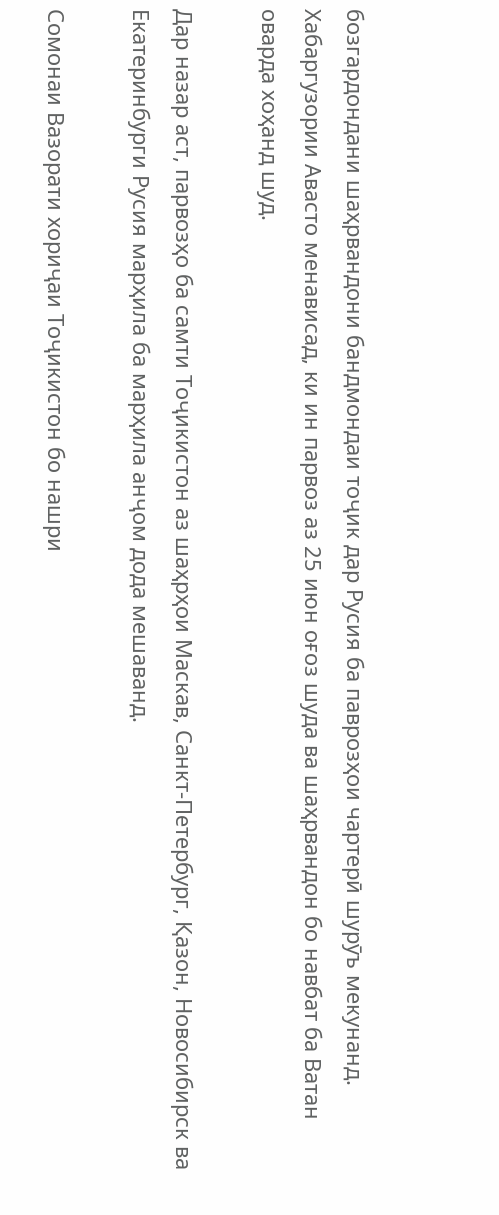бозгардондани шаҳрвандони бандмондаи тоҷик дар Русия ба паврозҳои чартерӣ шурӯъ мекунанд. Хабаргузории Авасто менависад, ки ин парвоз аз 25 июн оғоз шуда ва шаҳрвандон бо навбат ба Ватан оварда хоҳанд шуд.

Дар назар аст, парвозҳо ба самти Тоҷикистон аз шаҳрҳои Маскав, Санкт-Петербург, Қазон, Новосибирск ва Екатеринбурги Русия марҳила ба марҳила анҷом дода мешаванд.

Сомонаи Вазорати хориҷаи Тоҷикистон бо нашри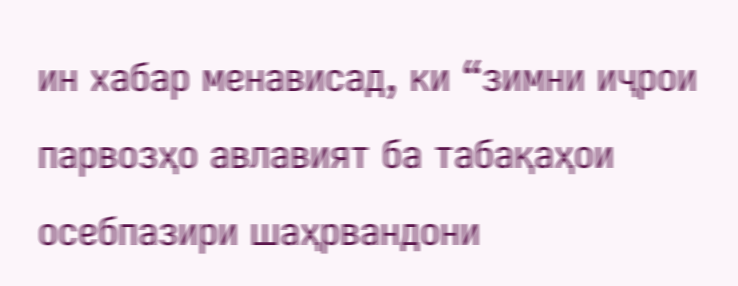ин хабар менависад, ки “зимни иҷрои парвозҳо авлавият ба табақаҳои осебпазири шаҳрвандони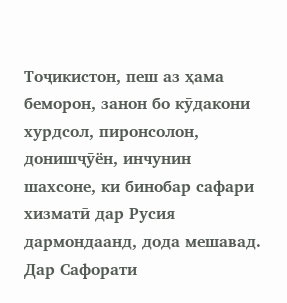Тоҷикистон, пеш аз ҳама беморон, занон бо кӯдакони хурдсол, пиронсолон, донишҷӯён, инчунин шахсоне, ки бинобар сафари хизматӣ дар Русия дармондаанд, дода мешавад. Дар Сафорати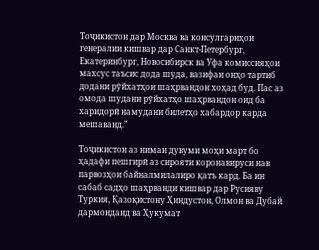Тоҷикистон дар Москва ва консулгариҳои генералии кишвар дар Санкт-Петербург, Екатеринбург, Новосибирск ва Уфа комиссияҳои махсус таъсис дода шуда, вазифаи онҳо тартиб додани рӯйхатҳои шаҳрвандон хоҳад буд. Пас аз омода шудани рӯйхатҳо шаҳрвандон оид ба харидорӣ намудани билетҳо хабардор карда мешаванд.”

Тоҷикистон аз нимаи дувуми моҳи март бо ҳадафи пешгирӣ аз сирояти коронавируси нав парвозҳои байналмилалиро қатъ кард. Ба ин сабаб садҳо шаҳрванди кишвар дар Русияву Туркия, Қазоқистону Ҳиндустон, Олмон ва Дубай дармонданд ва Ҳукумат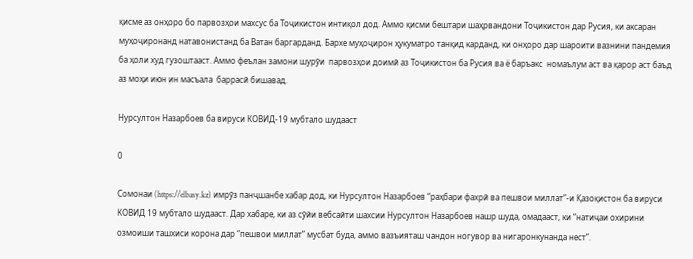қисме аз онҳоро бо парвозҳои махсус ба Тоҷикистон интиқол дод. Аммо қисми бештари шаҳрвандони Тоҷикистон дар Русия, ки аксаран муҳоҷиронанд натавонистанд ба Ватан баргарданд. Бархе муҳоҷирон ҳукуматро танқид карданд, ки онҳоро дар шароити вазнини пандемия ба ҳоли худ гузоштааст. Аммо феълан замони шурӯи  парвозҳои доимӣ аз Тоҷикистон ба Русия ва ё баръакс  номаълум аст ва қарор аст баъд аз моҳи июн ин масъала  баррасӣ бишавад.

Нурсултон Назарбоев ба вируси КОВИД-19 мубтало шудааст

0

Сомонаи (https://elbasy.kz) имрӯз панҷшанбе хабар дод, ки Нурсултон Назарбоев “раҳбари фахрӣ ва пешвои миллат”-и Қазоқистон ба вируси КОВИД 19 мубтало шудааст. Дар хабаре, ки аз сӯйи вебсайти шахсии Нурсултон Назарбоев нашр шуда, омадааст, ки “натиҷаи охирини озмоиши ташхиси корона дар “пешвои миллат” мусбат буда, аммо вазъияташ чандон ногувор ва нигаронкунанда нест”.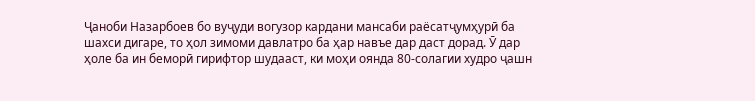Ҷаноби Назарбоев бо вуҷуди вогузор кардани мансаби раёсатҷумҳурӣ ба шахси дигаре, то ҳол зимоми давлатро ба ҳар навъе дар даст дорад. Ӯ дар ҳоле ба ин беморӣ гирифтор шудааст, ки моҳи оянда 80-солагии худро ҷашн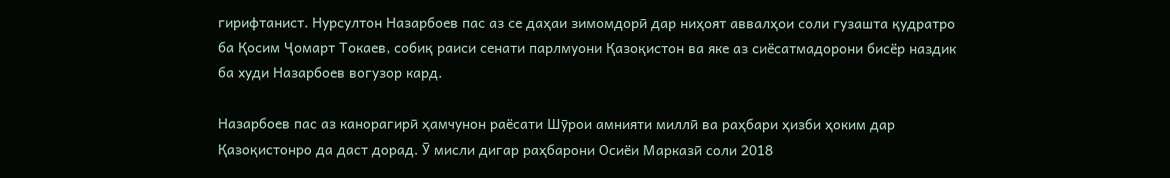гирифтанист. Нурсултон Назарбоев пас аз се даҳаи зимомдорӣ дар ниҳоят аввалҳои соли гузашта қудратро ба Қосим Ҷомарт Токаев, собиқ раиси сенати парлмуони Қазоқистон ва яке аз сиёсатмадорони бисёр наздик ба худи Назарбоев вогузор кард.

Назарбоев пас аз канорагирӣ ҳамчунон раёсати Шӯрои амнияти миллӣ ва раҳбари ҳизби ҳоким дар Қазоқистонро да даст дорад. Ӯ мисли дигар раҳбарони Осиёи Марказӣ соли 2018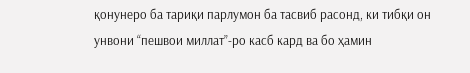қонунеро ба тариқи парлумон ба тасвиб расонд, ки тибқи он унвони “пешвои миллат”-ро касб кард ва бо ҳамин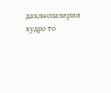дахлнопазирии худро то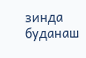зинда буданаш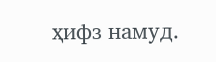ҳифз намуд.